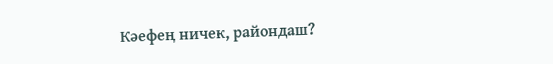Кәефең ничек, райондаш?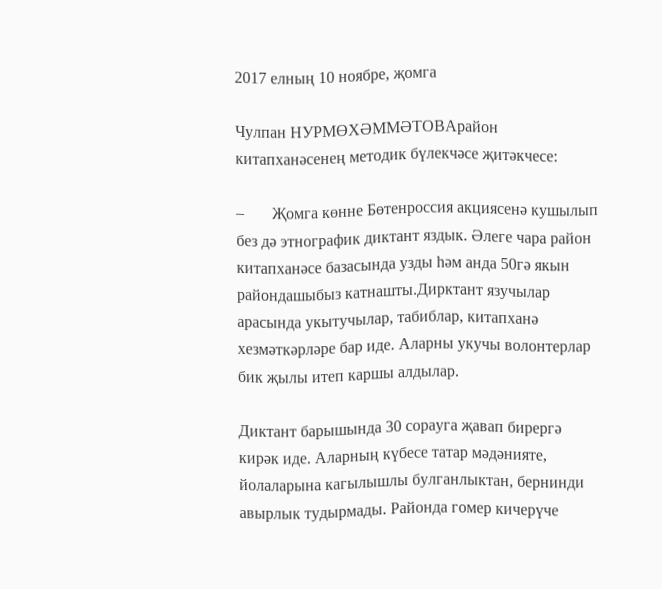2017 елның 10 ноябре, җомга

Чулпан НУРМӨХӘММӘТОВАрайон китапханәсенең методик бүлекчәсе җитәкчесе:

–       Җомга көнне Бөтенроссия акциясенә кушылып без дә этнографик диктант яздык. Әлеге чара район китапханәсе базасында узды һәм анда 50гә якын райондашыбыз катнашты.Дирктант язучылар арасында укытучылар, табиблар, китапханә хезмәткәрләре бар иде. Аларны укучы волонтерлар бик җылы итеп каршы алдылар.

Диктант барышында 30 сорауга җавап бирергә кирәк иде. Аларның күбесе татар мәдәнияте, йолаларына кагылышлы булганлыктан, бернинди авырлык тудырмады. Районда гомер кичерүче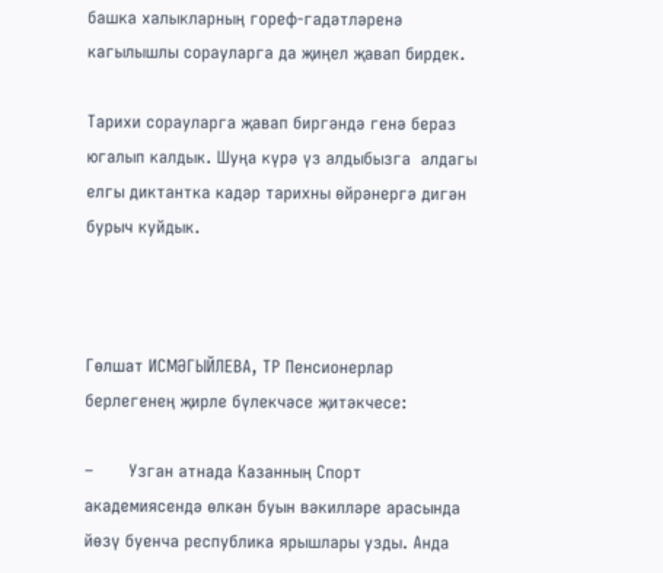башка халыкларның гореф-гадәтләренә кагылышлы сорауларга да җиңел җавап бирдек.

Тарихи сорауларга җавап биргәндә генә бераз югалып калдык. Шуңа күрә үз алдыбызга  алдагы елгы диктантка кадәр тарихны өйрәнергә дигән бурыч куйдык.



Гөлшат ИСМӘГЫЙЛЕВА, ТР Пенсионерлар берлегенең җирле бүлекчәсе җитәкчесе:

–       Узган атнада Казанның Спорт академиясендә өлкән буын вәкилләре арасында йөзү буенча республика ярышлары узды. Анда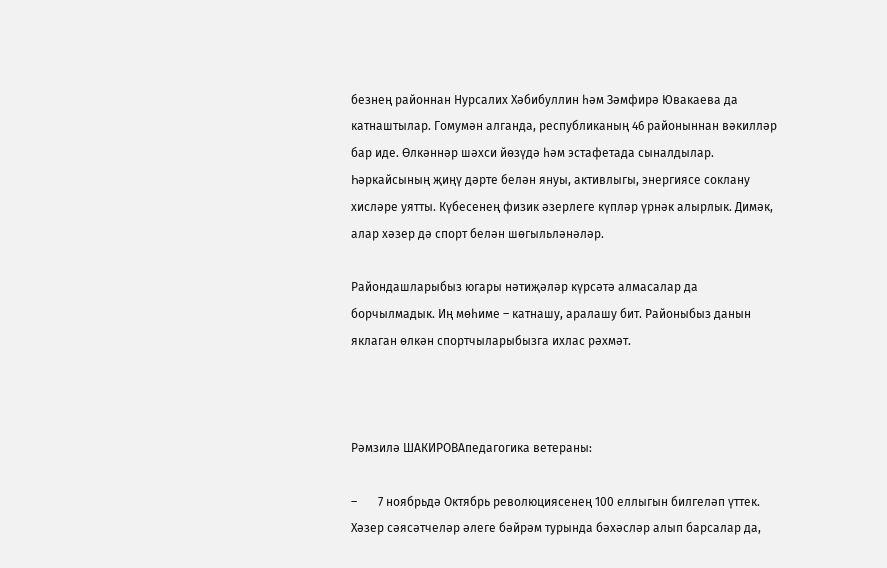безнең районнан Нурсалих Хәбибуллин һәм Зәмфирә Ювакаева да катнаштылар. Гомумән алганда, республиканың 46 районыннан вәкилләр бар иде. Өлкәннәр шәхси йөзүдә һәм эстафетада сыналдылар. Һәркайсының җиңү дәрте белән януы, активлыгы, энергиясе соклану хисләре уятты. Күбесенең физик әзерлеге күпләр үрнәк алырлык. Димәк, алар хәзер дә спорт белән шөгыльләнәләр.

Райондашларыбыз югары нәтиҗәләр күрсәтә алмасалар да борчылмадык. Иң мөһиме – катнашу, аралашу бит. Районыбыз данын яклаган өлкән спортчыларыбызга ихлас рәхмәт.



Рәмзилә ШАКИРОВАпедагогика ветераны:

–       7 ноябрьдә Октябрь революциясенең 100 еллыгын билгеләп үттек. Хәзер сәясәтчеләр әлеге бәйрәм турында бәхәсләр алып барсалар да,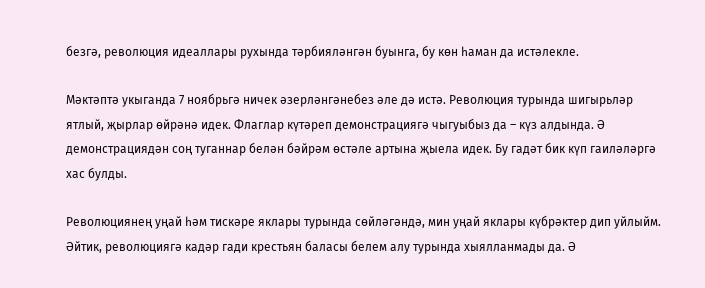безгә, революция идеаллары рухында тәрбияләнгән буынга, бу көн һаман да истәлекле.

Мәктәптә укыганда 7 ноябрьгә ничек әзерләнгәнебез әле дә истә. Революция турында шигырьләр ятлый, җырлар өйрәнә идек. Флаглар күтәреп демонстрациягә чыгуыбыз да – күз алдында. Ә демонстрациядән соң туганнар белән бәйрәм өстәле артына җыела идек. Бу гадәт бик күп гаиләләргә хас булды.

Революциянең уңай һәм тискәре яклары турында сөйләгәндә, мин уңай яклары күбрәктер дип уйлыйм. Әйтик, революциягә кадәр гади крестьян баласы белем алу турында хыялланмады да. Ә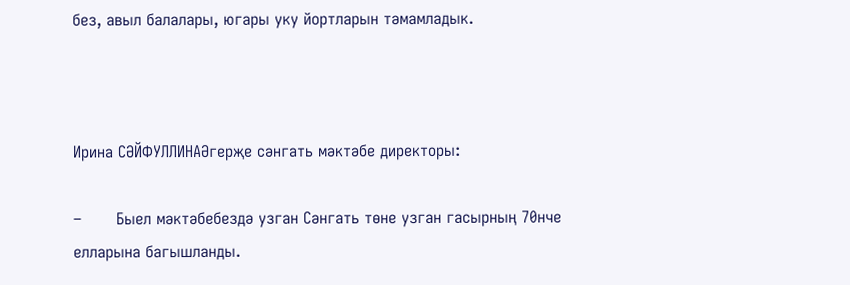без, авыл балалары, югары уку йортларын тәмамладык.



Ирина СӘЙФУЛЛИНАӘгерҗе сәнгать мәктәбе директоры:

–       Быел мәктәбебездә узган Сәнгать төне узган гасырның 70нче елларына багышланды.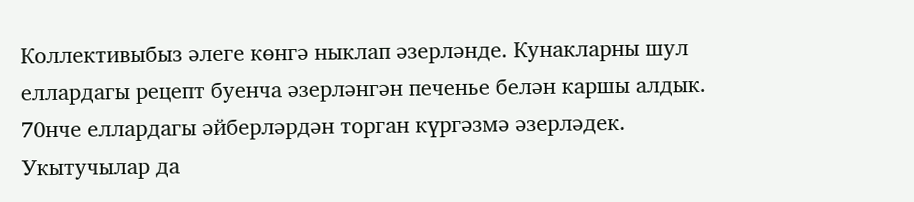Коллективыбыз әлеге көнгә ныклап әзерләнде. Кунакларны шул еллардагы рецепт буенча әзерләнгән печенье белән каршы алдык. 70нче еллардагы әйберләрдән торган күргәзмә әзерләдек. Укытучылар да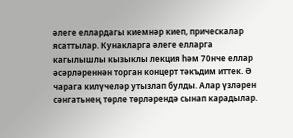әлеге еллардагы киемнәр киеп, прическалар ясаттылар. Кунакларга әлеге елларга кагылышлы кызыклы лекция һәм 70нче еллар  әсәрләреннән торган концерт тәкъдим иттек. Ә чарага килүчеләр утызлап булды. Алар үзләрен сәнгатьнең төрле төрләрендә сынап карадылар.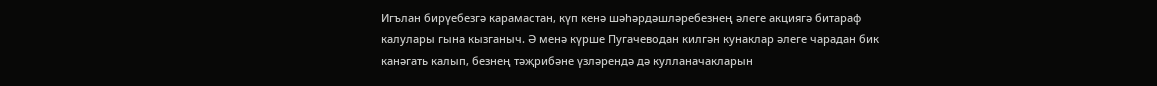Игълан бирүебезгә карамастан, күп кенә шәһәрдәшләребезнең әлеге акциягә битараф калулары гына кызганыч. Ә менә күрше Пугачеводан килгән кунаклар әлеге чарадан бик канәгать калып, безнең тәҗрибәне үзләрендә дә кулланачакларын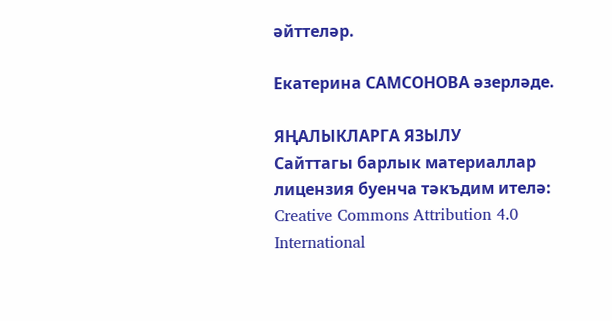әйттеләр.

Екатерина САМСОНОВА әзерләде.

ЯҢАЛЫКЛАРГА ЯЗЫЛУ
Сайттагы барлык материаллар лицензия буенча тәкъдим ителә:
Creative Commons Attribution 4.0 International